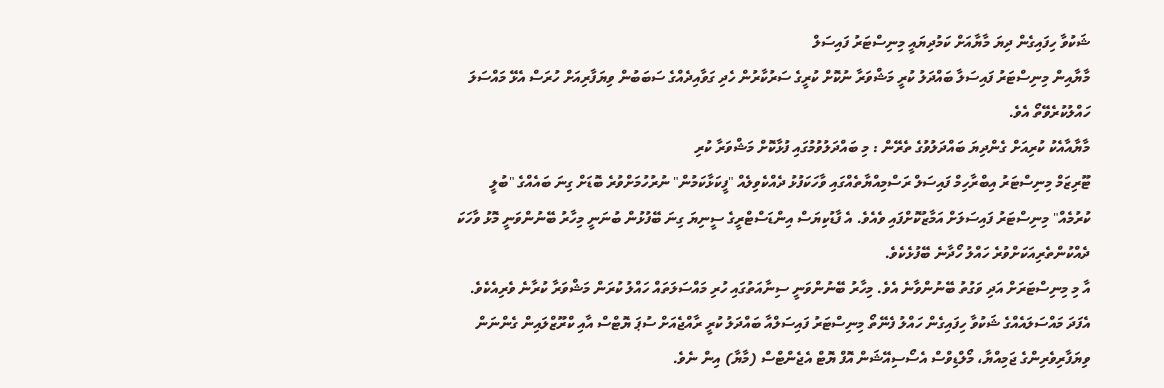ޝަކުވާ ހިފައިގެން ދިޔަ މާޔާއަށް ކަމުދިޔައީ މިނިސްޓަރު ފައިސަލް
މާޔާއިން މިނިސްޓަރު ފައިސަލާ ބައްދަލު ކުރީ މަޝްވަރާ ނުކޮށް ކުރީގެ ސަރުކާރުން ހެދި ގަވާއިދެއްގެ ސަބަބުން ވިޔަފާރިއަށް ހުރަސް އެޅޭ މައްސަލަ ހައްލުކުރެވޭތޯ އެވެ.
މާޔާއާއެކު ކުރިއަށް ގެންދިޔަ ބައްދަލުވުގެ ތެރޭން : މި ބައްދަލުވުމުގައި ފުޅާކޮށް މަޝްވަރާ ކުރި
ޓޫރިޒަމް މިނިސްޓަރު އިބްރާހިމް ފައިސަލް ރަސްމިއްޔާތެއްގައި ވާހަކަފުޅު ދެއްކެވިލެއް "ފީކަޅާކަމުން" ނުރުހުމަށްވުރެ ބޮޑަށް ގިނަ ބައެއްގެ "ބުލީ ކުރުމެއް" މިނިސްޓަރު ފައިސަލަށް އަމާޒުކޮށްފައި ވެއެވެ. އެ ފާޑުކިޔަސް އިންޑަސްޓްރީގެ ސީނިޔަ ގިނަ ބޭފުޅުން ބުނަނީ މިހާރު ބޭނުންވަނީ މޮޅު ވާހަކަ ދެއްކުންތެރިއަކަށްވުރެ ހައްލު ހޯދާނެ ބޭފުޅެކެވެ.
އާ މި މިނިސްޓަރަށް އަދި ވަގުތު ބޭނުންވާނެ އެވެ. މިހާރު ބޭނުންވަނީ ސިނާއަތުގައި ހުރި މައްސަލަތައް ހައްލު ކުރަން މަޝްވަރާ ކުރާނެ ވެރިއެކެވެ. އެފަދަ މައްސަލައެއްގެ ޝަކުވާ ހިފައިގެން ހައްލު ފެނޭތޯ މިނިސްޓަރު ފައިސަލްއާ ބައްދަލު ކުރީ ރާއްޖެއަށް ސުޕަ ޔޮޓްސް އާއި ކްރޫޒްލައިން ގެންނަން ވިޔަފާރިވެރިންގެ ޖަމިއްޔާ، މޯލްޑިވްސް އެސޯސިއޭޝަން އޮފް ޔޮޓް އެޖެންޓްސް (މާޔާ) އިން ނެވެ.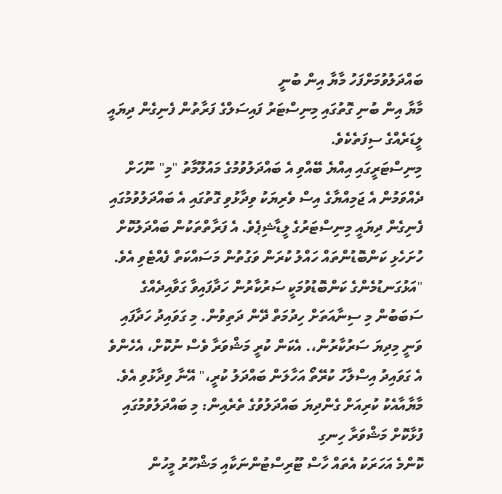ބައްދަލުވުމަށްފަހު މާޔާ އިން ބުނީ
މާޔާ އިން ބުނި ގޮތުގައި މިނިސްޓަރު ފައިސަލްގެ ފަރާތުން ފެނިގެން ދިޔައީ ލީޑަރެއްގެ ސިފަތެކެވެ.
މިނިސްޓަރީގައި އިއްޔެ ބޭއްވި އެ ބައްދަލުވުމުގެ މައުލޫމާތު "މި" ނޫހަށް ދެއްވަމުން އެ ޖަމިއްޔާގެ އިސް ވެރިޔަކު ވިދާޅުވި ގޮތުގައި އެ ބައްދަލުވުމުގައި ފެނިގެން ދިޔައީ މިނިސްޓަރުގެ ލީޑާޝިޕެވެ. އެ ފަރާތްތަކުން ބައްދަލުކޮށް ހުށަހެޅި ކަންބޮޑުންތައް ހައްލު ކުރަން ވަގުތުން މަސައްކަތް ފެއްޓެވި އެވެ.
"އަޅުގަނޑުމެންގެ ކަންބޮޑުވުމަކީ ސަރުކާރުން ހަދާފައިވާ ގަވާއިދެއްގެ ސަބަބުން މި ސިނާއަތަށް ހިދުމަތް ދޭން ދަތިވުން. މި ގަވައިދު ހަދާފައި ވަނީ މިދިޔަ ސަރުކާރުން،. އެކަން ކުރީ މަޝްވަރާ ވެސް ނުކޮށް، އެހެންވެ އެ ގަވައިދު އިސްލާހު ކުރޭތޯ އަހާލަން ބައްދަލު ކުރީ،" އޭނާ ވިދާޅުވި އެވެ.
މާޔާއާއެކު ކުރިއަށް ގެންދިޔަ ބައްދަލުވުގެ ތެރެއިން: މި ބައްދަލުވުމުގައި ފުޅާކޮށް މަޝްވަރާ ހިނގި
ކޮންމެ އަހަރަކު އެތައް ހާސް ޓޫރިސްޓުންނަކާއި މަޝްހޫރު މީހުން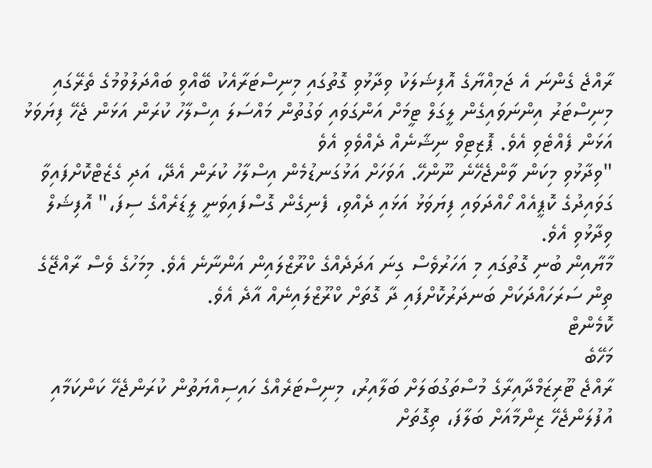ރާއްޖެ ގެންނަ އެ ޖަމިއްޔާގެ އޮފިޝަލަކު ވިދާޅުވި ގޮތުގައި މިނިސްޓަރާއެކު ބޭއްވި ބައްދަލުވުމުގެ ތެރޭގައި މިނިސްޓަރު އިންނަވައިގެން ލީގަލް ޓީމަށް އަންގަވައި ވަގުތުން މައްސަލަ އިސްލާހު ކުރަން އަޅަން ޖެހޭ ފިޔަވަޅު އަޅަން ފެއްޓެވި އެވެ. ޕޮޒިޓިވް ނިޝާނެއް ދެއްވެވި އެވެ
"ވިދާޅުވި މިކަން ވާންޖެހޭނެ ނޫންހޭ. އަވަހަށް އަޅުގަނޑުމެން އިސްލާހު ކުރަން އެދޭ، އަދި ގެޒެޓްކޮށްފައިވާ ގަވައިދުގެ ކޮޕީއެއް ހޯއްދަވައި ފިޔަވަޅު އަޅައި ދެއްވި، ފެނިގެން ގޮސްފައިވަނީ ލީޑަރެއްގެ ސިފަ،" އޮފިޝަލް ވިދާޅުވި އެވެ.
މާޔާއިން ބުނި ގޮތުގައި މި އަހަރުވެސް ގިނަ އަދަދެއްގެ ކްރޫޒްލައިން އަންނާނެ އެވެ. މިމަހުގެ ވެސް ރާއްޖޭގެ ތިން ސަރަހައްދަކަށް ބަނދަރުކޮށްފައި ދާ ގޮތަށް ކްރޫޒްލައިނެއް އާދެ އެވެ.
ކޮމެންޓް
މަހޭބެ
ރާއްޖެ ޓޫރިޒަމްދާއިރާގެ މުސްތަގުބަލަށް ބަލާއިރު، މިނިސްޓަރެއްގެ ހައިސިއްޔަތުން ކުރަންޖެހޭ ކަންކަމާއި އުފުލަންޖެހޭ ޒިންމާއަށް ބަލާފަ، ތިގޮތަށް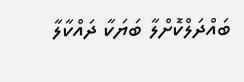ބައްދަލްކޮށްލާ ބަޔަކާ ދައްކާލާ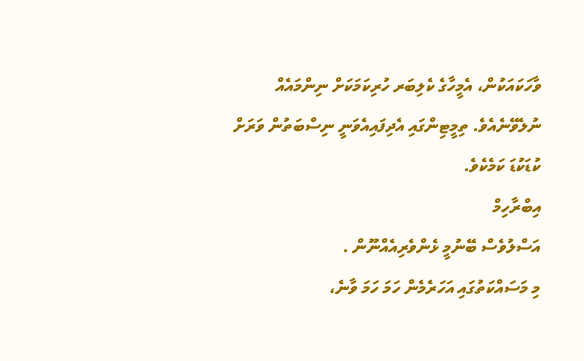ވާހަކައަކުން، އެމީހާގެ ކެލިބަރ ހުރިކަމަކަށް ނިންމައެއް ނުލެވޭނެއެވެ. ތިމީޓިންގައި އެދިފައިއެވަނީ ނިސްބަތުން ވަރަށް ކުޑަކުޑަ ކަމެކެވެ.
އިބްރާހިމް
އަސްލުވެސް ބޭނުމީ ޅެންވެރިއެއްނޫން .
މި މަސައްކަތުގައި އަހަރެމެން ހަމަ ހަމަ ވާނެ،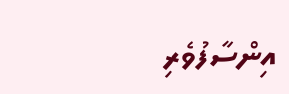އިންސާފުވެރި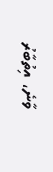ވާނެ، އިތުބާރު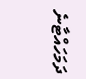ދަމަހައްޓާނެ